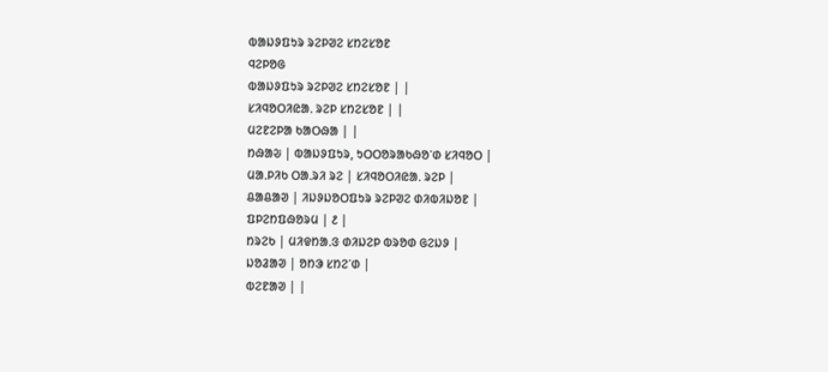ᱵᱟᱡᱽᱯᱩᱨ ᱨᱮᱞᱣᱮ ᱥᱴᱮᱥᱚᱱ
ᱧᱮᱞᱚᱜ
ᱵᱟᱡᱽᱯᱩᱨ ᱨᱮᱞᱣᱮ ᱥᱴᱮᱥᱚᱱ | |
ᱥᱤᱧᱚᱛᱤᱭᱟᱹ ᱨᱮᱞ ᱥᱴᱮᱥᱚᱱ | |
ᱢᱮᱱᱮᱞᱟ ᱠᱟᱛᱷᱟ | |
ᱴᱷᱟᱶ | ᱵᱟᱡᱽᱯᱩᱨ, ᱩᱛᱛᱚᱨᱟᱠᱷᱚᱸᱰ ᱥᱤᱧᱚᱛ |
ᱢᱟᱹᱞᱤᱠ ᱛᱟᱹᱨᱤ ᱨᱮ | ᱥᱤᱧᱚᱛᱤᱭᱟᱹ ᱨᱮᱞ |
ᱪᱟᱪᱟᱣ | ᱤᱡᱽᱡᱚᱛᱯᱩᱨ ᱨᱮᱞᱣᱮ ᱰᱤᱵᱤᱡᱚᱱ |
ᱯᱞᱮᱴᱯᱷᱚᱨᱢ | ᱒ |
ᱴᱨᱮᱠ | ᱢᱤᱫᱴᱟᱹᱝ ᱰᱤᱡᱮᱞ ᱵᱨᱚᱰ ᱜᱮᱡᱽ |
ᱡᱚᱲᱟᱣ | ᱚᱴᱳ ᱥᱴᱮᱸᱰ |
ᱵᱮᱱᱟᱣ | |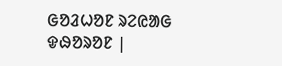ᱜᱚᱲᱦᱚᱱ ᱨᱮᱭᱟᱜ ᱫᱷᱚᱨᱚᱱ |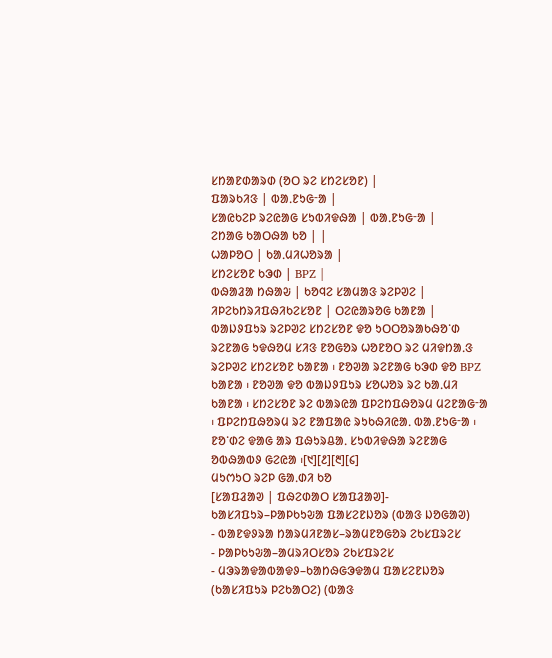ᱥᱴᱟᱱᱰᱟᱨᱰ (ᱚᱛ ᱨᱮ ᱥᱴᱮᱥᱚᱱ) |
ᱯᱟᱨᱠᱤᱝ | ᱵᱟᱹᱱᱩᱜᱼᱟ |
ᱥᱟᱭᱠᱮᱞ ᱨᱮᱭᱟᱜ ᱥᱩᱵᱤᱫᱷᱟ | ᱵᱟᱹᱱᱩᱜᱼᱟ |
ᱮᱴᱟᱜ ᱠᱟᱛᱷᱟ ᱠᱚ | |
ᱦᱟᱞᱚᱛ | ᱠᱟᱹᱢᱤᱦᱚᱨᱟ |
ᱥᱴᱮᱥᱚᱱ ᱠᱳᱰ | BPZ |
ᱵᱷᱟᱲᱟ ᱴᱷᱟᱶ | ᱠᱚᱧᱮ ᱥᱟᱢᱟᱝ ᱨᱮᱞᱣᱮ |
ᱤᱞᱮᱠᱴᱨᱤᱯᱷᱤᱠᱮᱥᱚᱱ | ᱛᱮᱭᱟᱨᱚᱜ ᱠᱟᱱᱟ |
ᱵᱟᱡᱽᱯᱩᱨ ᱨᱮᱞᱣᱮ ᱥᱴᱮᱥᱚᱱ ᱫᱚ ᱩᱛᱛᱚᱨᱟᱠᱷᱚᱸᱰ ᱨᱮᱱᱟᱜ ᱩᱫᱷᱚᱢ ᱥᱤᱝ ᱱᱚᱜᱚᱨ ᱦᱚᱱᱚᱛ ᱨᱮ ᱢᱤᱫᱴᱟᱹᱝ ᱨᱮᱞᱣᱮ ᱥᱴᱮᱥᱚᱱ ᱠᱟᱱᱟ ᱾ ᱱᱚᱣᱟ ᱨᱮᱱᱟᱜ ᱠᱳᱰ ᱫᱚ BPZ ᱠᱟᱱᱟ ᱾ ᱱᱚᱣᱟ ᱫᱚ ᱵᱟᱡᱽᱯᱩᱨ ᱥᱚᱦᱚᱨ ᱨᱮ ᱠᱟᱹᱢᱤ ᱠᱟᱱᱟ ᱾ ᱥᱴᱮᱥᱚᱱ ᱨᱮ ᱵᱟᱨᱭᱟ ᱯᱞᱮᱴᱯᱷᱚᱨᱢ ᱢᱮᱱᱟᱜᱼᱟ ᱾ ᱯᱞᱮᱴᱯᱷᱚᱨᱢ ᱨᱮ ᱱᱟᱯᱟᱭ ᱨᱩᱠᱷᱤᱭᱟᱹ ᱵᱟᱹᱱᱩᱜᱼᱟ ᱾ ᱱᱚᱸᱰᱮ ᱫᱟᱜ ᱟᱨ ᱯᱷᱩᱨᱪᱟᱹ ᱥᱩᱵᱤᱫᱷᱟ ᱨᱮᱱᱟᱜ ᱚᱵᱷᱟᱵᱽ ᱜᱮᱭᱟ ᱾[᱑][᱒][᱓][᱔]
ᱢᱩᱬᱩᱛ ᱨᱮᱞ ᱜᱟᱹᱰᱤ ᱠᱚ
[ᱥᱟᱯᱲᱟᱣ | ᱯᱷᱮᱰᱟᱛ ᱥᱟᱯᱲᱟᱣ]- ᱠᱟᱥᱤᱯᱩᱨ–ᱞᱟᱞᱠᱩᱶᱟ ᱯᱟᱥᱮᱱᱡᱚᱨ (ᱵᱟᱝ ᱡᱚᱜᱟᱣ)
- ᱵᱟᱱᱫᱽᱨᱟ ᱴᱟᱨᱢᱤᱱᱟᱥ–ᱨᱟᱢᱱᱚᱜᱚᱨ ᱮᱠᱥᱯᱨᱮᱥ
- ᱞᱟᱞᱠᱩᱶᱟ–ᱟᱢᱨᱤᱛᱥᱚᱨ ᱮᱠᱥᱯᱨᱮᱥ
- ᱢᱳᱨᱟᱫᱟᱵᱟᱫᱽ–ᱠᱟᱴᱷᱜᱳᱫᱟᱢ ᱯᱟᱥᱮᱱᱡᱚᱨ (ᱠᱟᱥᱤᱯᱩᱨ ᱞᱮᱠᱟᱛᱮ) (ᱵᱟᱝ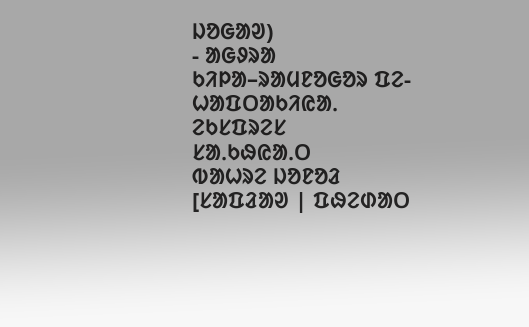ᱡᱚᱜᱟᱣ)
- ᱟᱜᱽᱨᱟ ᱠᱤᱞᱟ–ᱨᱟᱢᱱᱚᱜᱚᱨ ᱯᱮ-ᱦᱟᱯᱛᱟᱠᱤᱭᱟᱹ ᱮᱠᱥᱯᱨᱮᱥ
ᱥᱟᱹᱠᱷᱭᱟᱹᱛ
ᱵᱟᱦᱨᱮ ᱡᱚᱱᱚᱲ
[ᱥᱟᱯᱲᱟᱣ | ᱯᱷᱮᱰᱟᱛ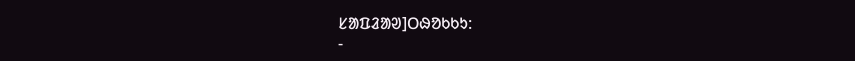ᱥᱟᱯᱲᱟᱣ]ᱛᱷᱚᱠᱠᱩ:
-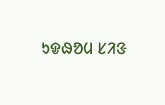ᱩᱫᱷᱚᱢ ᱥᱤᱝ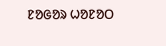ᱱᱚᱜᱚᱨ ᱦᱚᱱᱚᱛ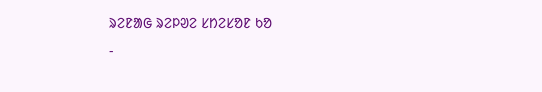ᱨᱮᱱᱟᱜ ᱨᱮᱞᱣᱮ ᱥᱴᱮᱥᱚᱱ ᱠᱚ
-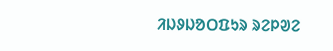ᱤᱡᱽᱡᱚᱛᱯᱩᱨ ᱨᱮᱞᱣᱮ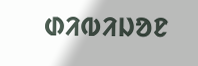ᱰᱤᱵᱤᱡᱚᱱ